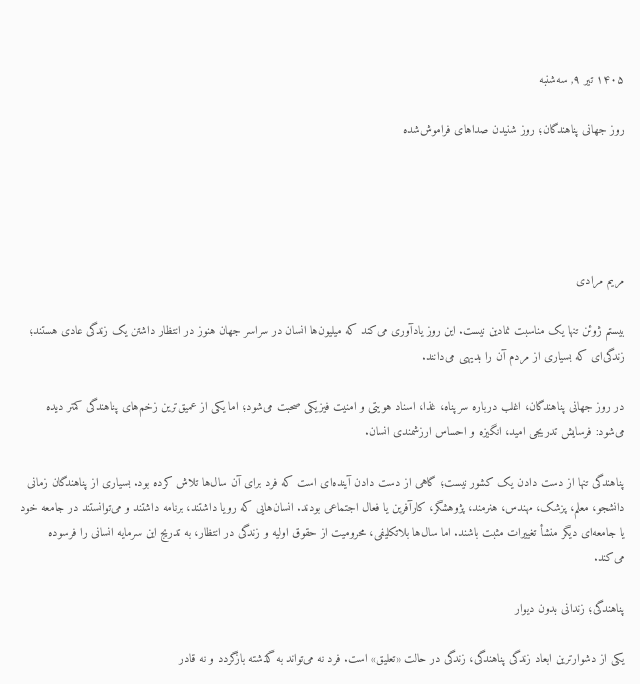۱۴۰۵ تیر ۹, سه‌شنبه

روز جهانی پناهندگان؛ روز شنیدن صداهای فراموش‌شده





مریم مرادی

بیستم ژوئن تنها یک مناسبت نمادین نیست. این روز یادآوری می‌کند که میلیون‌ها انسان در سراسر جهان هنوز در انتظار داشتن یک زندگی عادی هستند؛ زندگی‌ای که بسیاری از مردم آن را بدیهی می‌دانند.

در روز جهانی پناهندگان، اغلب درباره سرپناه، غذا، اسناد هویتی و امنیت فیزیکی صحبت می‌شود؛ اما یکی از عمیق‌ترین زخم‌های پناهندگی کمتر دیده می‌شود: فرسایش تدریجی امید، انگیزه و احساس ارزشمندی انسان.

پناهندگی تنها از دست دادن یک کشور نیست؛ گاهی از دست دادن آینده‌ای است که فرد برای آن سال‌ها تلاش کرده بود. بسیاری از پناهندگان زمانی دانشجو، معلم، پزشک، مهندس، هنرمند، پژوهشگر، کارآفرین یا فعال اجتماعی بودند. انسان‌هایی که رویا داشتند، برنامه داشتند و می‌توانستند در جامعه خود یا جامعه‌ای دیگر منشأ تغییرات مثبت باشند. اما سال‌ها بلاتکلیفی، محرومیت از حقوق اولیه و زندگی در انتظار، به تدریج این سرمایه انسانی را فرسوده می‌کند.

پناهندگی؛ زندانی بدون دیوار

یکی از دشوارترین ابعاد زندگی پناهندگی، زندگی در حالت «تعلیق» است. فرد نه می‌تواند به گذشته بازگردد و نه قادر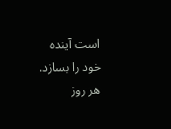است آینده خود را بسازد. هر روز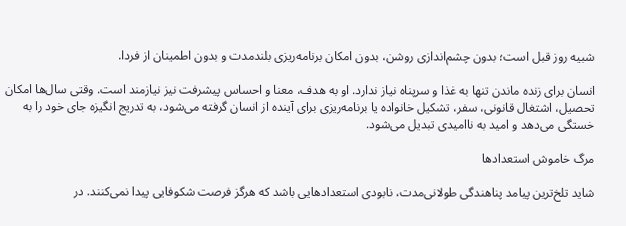شبیه روز قبل است؛ بدون چشم‌اندازی روشن، بدون امکان برنامه‌ریزی بلندمدت و بدون اطمینان از فردا.

انسان برای زنده ماندن تنها به غذا و سرپناه نیاز ندارد. او به هدف، معنا و احساس پیشرفت نیز نیازمند است. وقتی سال‌ها امکان تحصیل، اشتغال قانونی، سفر، تشکیل خانواده یا برنامه‌ریزی برای آینده از انسان گرفته می‌شود، به تدریج انگیزه جای خود را به خستگی می‌دهد و امید به ناامیدی تبدیل می‌شود.

مرگ خاموش استعدادها

شاید تلخ‌ترین پیامد پناهندگی طولانی‌مدت، نابودی استعدادهایی باشد که هرگز فرصت شکوفایی پیدا نمی‌کنند. در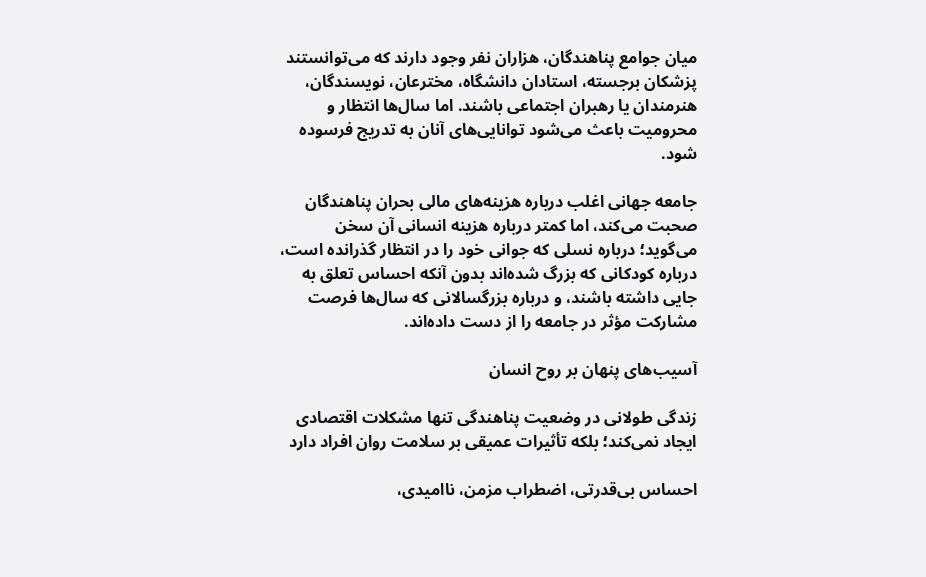میان جوامع پناهندگان، هزاران نفر وجود دارند که می‌توانستند پزشکان برجسته، استادان دانشگاه، مخترعان، نویسندگان، هنرمندان یا رهبران اجتماعی باشند. اما سال‌ها انتظار و محرومیت باعث می‌شود توانایی‌های آنان به تدریج فرسوده شود.

جامعه جهانی اغلب درباره هزینه‌های مالی بحران پناهندگان صحبت می‌کند، اما کمتر درباره هزینه انسانی آن سخن می‌گوید؛ درباره نسلی که جوانی خود را در انتظار گذرانده است، درباره کودکانی که بزرگ شده‌اند بدون آنکه احساس تعلق به جایی داشته باشند، و درباره بزرگسالانی که سال‌ها فرصت مشارکت مؤثر در جامعه را از دست داده‌اند.

آسیب‌های پنهان بر روح انسان

زندگی طولانی در وضعیت پناهندگی تنها مشکلات اقتصادی ایجاد نمی‌کند؛ بلکه تأثیرات عمیقی بر سلامت روان افراد دارد

احساس بی‌قدرتی، اضطراب مزمن، ناامیدی،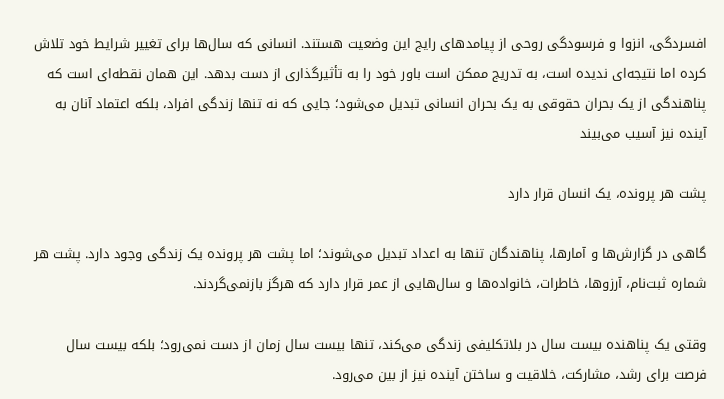افسردگی، انزوا و فرسودگی روحی از پیامدهای رایج این وضعیت هستند. انسانی که سال‌ها برای تغییر شرایط خود تلاش کرده اما نتیجه‌ای ندیده است، به تدریج ممکن است باور خود را به تأثیرگذاری از دست بدهد. این همان نقطه‌ای است که پناهندگی از یک بحران حقوقی به یک بحران انسانی تبدیل می‌شود؛ جایی که نه تنها زندگی افراد، بلکه اعتماد آنان به آینده نیز آسیب می‌بیند

پشت هر پرونده، یک انسان قرار دارد

گاهی در گزارش‌ها و آمارها، پناهندگان تنها به اعداد تبدیل می‌شوند؛ اما پشت هر پرونده یک زندگی وجود دارد. پشت هر شماره ثبت‌نام، آرزوها، خاطرات، خانواده‌ها و سال‌هایی از عمر قرار دارد که هرگز بازنمی‌گردند.

وقتی یک پناهنده بیست سال در بلاتکلیفی زندگی می‌کند، تنها بیست سال زمان از دست نمی‌رود؛ بلکه بیست سال فرصت برای رشد، مشارکت، خلاقیت و ساختن آینده نیز از بین می‌رود.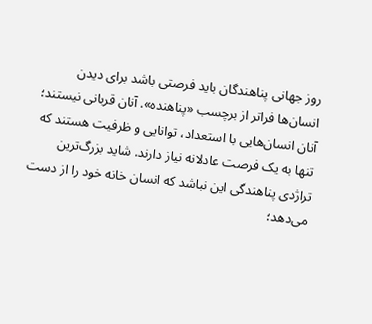روز جهانی پناهندگان باید فرصتی باشد برای دیدن انسان‌ها فراتر از برچسب «پناهنده». آنان قربانی نیستند؛ آنان انسان‌هایی با استعداد، توانایی و ظرفیت هستند که تنها به یک فرصت عادلانه نیاز دارند. شاید بزرگ‌ترین تراژدی پناهندگی این نباشد که انسان خانه خود را از دست می‌دهد؛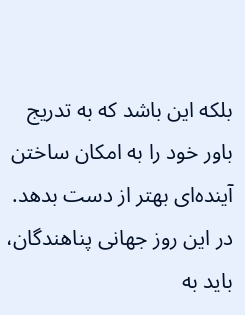بلکه این باشد که به تدریج باور خود را به امکان ساختن آینده‌ای بهتر از دست بدهد. در این روز جهانی پناهندگان، باید به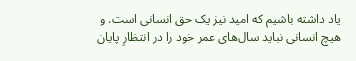یاد داشته باشیم که امید نیز یک حق انسانی است. و هیچ انسانی نباید سال‌های عمر خود را در انتظارِ پایان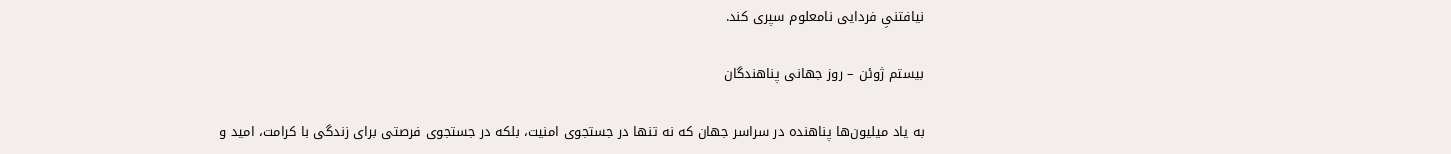نیافتنیِ فردایی نامعلوم سپری کند.

بیستم ژوئن – روز جهانی پناهندگان

به یاد میلیون‌ها پناهنده در سراسر جهان که نه تنها در جستجوی امنیت، بلکه در جستجوی فرصتی برای زندگی با کرامت، امید و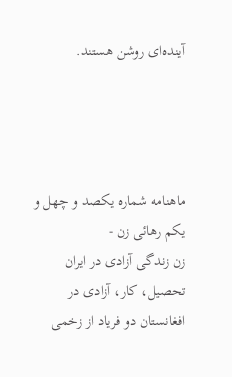آینده‌ای روشن هستند.




ماهنامه شماره یکصد و چهل و یکم رهائی زن -
زن زندگی آزادی در ایران تحصیل، کار، آزادی در افغانستان دو فریاد از زخمی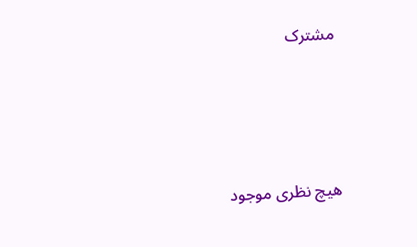مشترک




هیچ نظری موجود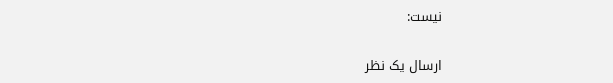نیست:

ارسال یک نظر